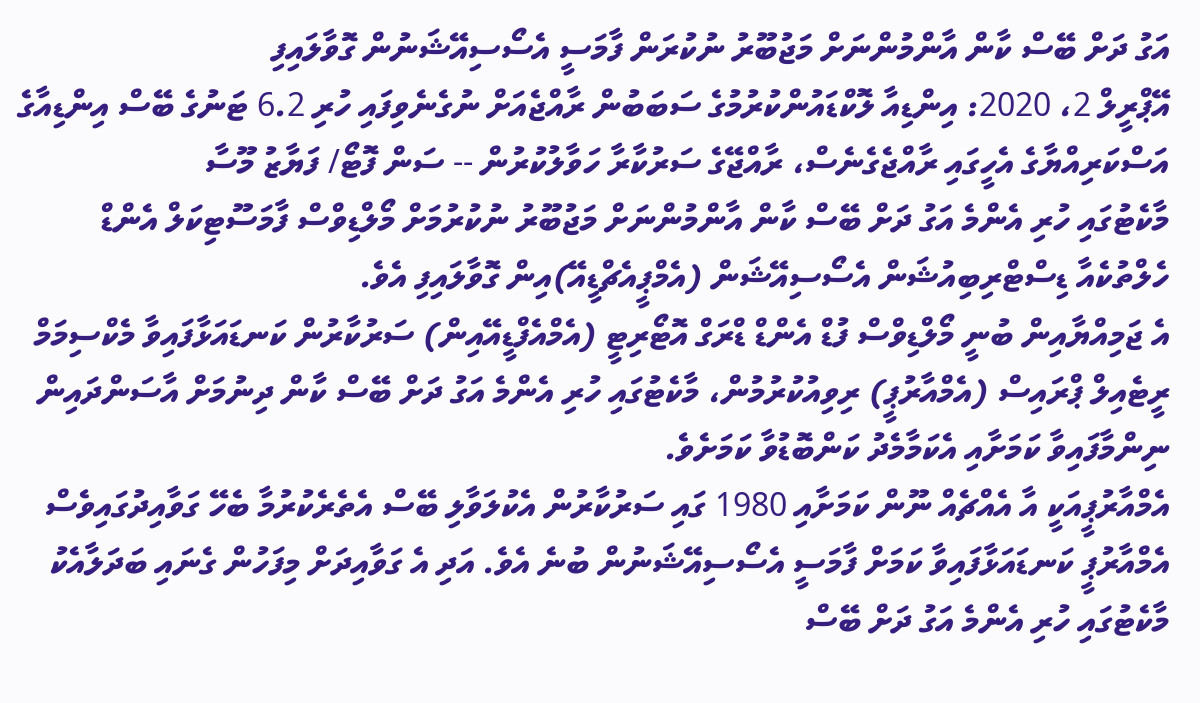އަގު ދަށް ބޭސް ކާން އާންމުންނަށް މަޖުބޫރު ނުކުރަން ފާމަސީ އެސޯސިއޭޝަނުން ގޮވާލައިފި
އޭޕްރީލް 2، 2020: އިންޑިއާ ލޮކްޑައުންކުރުމުގެ ސަބަބުން ރާއްޖެއަށް ނުގެނެވިފައި ހުރި 6.2 ޓަނުގެ ބޭސް އިންޑިއާގެ އަސްކަރިއްޔާގެ އެހީގައި ރާއްޖެގެނެސް، ރާއްޖޭގެ ސަރުކާރާ ހަވާލުކުރުން -- ސަން ފޮޓޯ/ ފަޔާޒު މޫސާ
މާކެޓުގައި ހުރި އެންމެ އަގު ދަށް ބޭސް ކާން އާންމުންނަށް މަޖުބޫރު ނުކުރުމަށް މޯލްޑިވްސް ފާމަސޫޓިކަލް އެންޑް ހެލްތުކެއާ ޑިސްޓްރިބިއުޝަން އެސޯސިއޭޝަން (އެމްޕީއެޗްޑީއޭ)އިން ގޮވާލައިފި އެވެ.
އެ ޖަމިއްޔާއިން ބުނީ މޯލްޑިވްސް ފުޑް އެންޑް ޑްރަގް އޮޓޯރިޓީ (އެމްއެފްޑީއޭއިން) ސަރުކާރުން ކަނޑައަޅާފައިވާ މެކްސިމަމް ރީޓެއިލް ޕްރައިސް (އެމްއާރުޕީ) ރިވިއުކުރުމުން، މާކެޓުގައި ހުރި އެންމެ އަގު ދަށް ބޭސް ކާން ދިނުމަށް އާސަންދައިން ނިންމާފައިވާ ކަމަށާއި އެކަމާމެދު ކަންބޮޑުވާ ކަމަށެވެ.
އެމްއާރުޕީއަކީ އާ އެއްޗެއް ނޫން ކަމަށާއި 1980 ގައި ސަރުކާރުން އެކުލަވާލި ބޭސް އެތެރެކުރުމާ ބެހޭ ގަވާއިދުގައިވެސް އެމްއާރުޕީ ކަނޑައަޅާފައިވާ ކަމަށް ފާމަސީ އެސޯސިއޭޝަނުން ބުނެ އެވެ. އަދި އެ ގަވާއިދަށް މިފަހުން ގެނައި ބަދަލާއެކު މާކެޓުގައި ހުރި އެންމެ އަގު ދަށް ބޭސް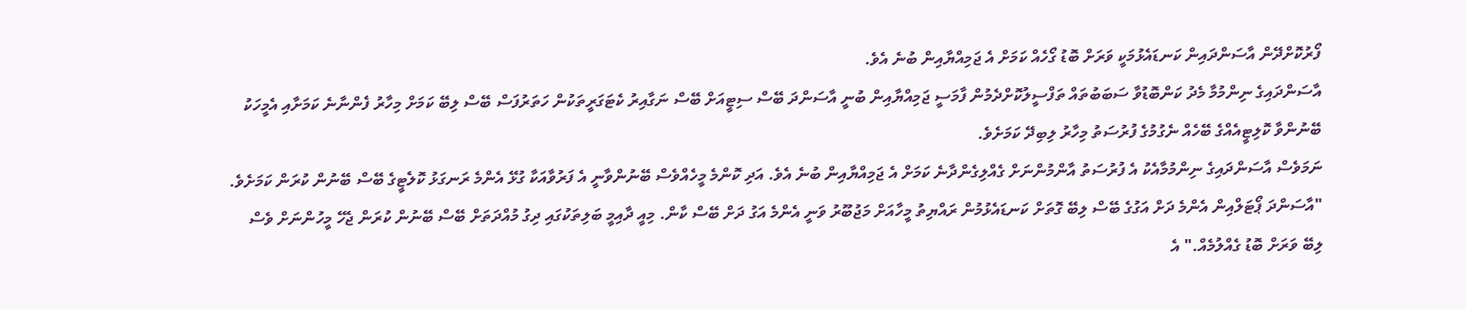ފޯރުކޮށްދޭން އާސަންދައިން ކަނޑައެޅުމަކީ ވަރަށް ބޮޑު ގޯހެއް ކަމަށް އެ ޖަމިއްޔާއިން ބުނެ އެވެ.
އާސަންދައިގެ ނިންމުމާ މެދު ކަންބޮޑުވާ ސަބަބުތައް ތަފްސީލުކޮށްދެމުން ފާމަސީ ޖަމިއްޔާއިން ބުނީ އާސަންދަ ބޭސް ސިޓީއަށް ބޭސް ނަގާއިރު ކެޓަގަރީތަކުން ހަތަރުފަސް ބޭސް ލިބޭ ކަމަށް މިހާރު ފެންނާނެ ކަމަށާއި އެމީހަކު ބޭނުންވާ ކޮލިޓީއެއްގެ ބޭހެއް ނެގުމުގެ ފުރުސަތު މިހާރު ލިބިދޭ ކަމަށެވެ.
ނަމަވެސް އާސަންދައިގެ ނިންމުމާއެކު އެ ފުރުސަތު އާންމުންނަށް ގެއްލިގެންދާނެ ކަމަށް އެ ޖަމިއްޔާއިން ބުނެ އެވެ. އަދި ކޮންމެ މީހެއްވެސް ބޭނުންވާނީ އެ ފަރުވާއަކާ ގުޅޭ އެންމެ ރަނގަޅު ކޮލެޓީގެ ބޭސް ބޭނުން ކުރަން ކަމަށެވެ.
"އާސަންދަ ޕޯޓަލްއިން އެންމެ ދަށް އަގުގެ ބޭސް ލިބޭ ގޮތަށް ކަނޑައެޅުމުން ރައްޔިތު މީހާއަށް މަޖުބޫރު ވަނީ އެންމެ އަގު ދަށް ބޭސް ކާން. މިއީ ދާއިމީ ބަލިތަކުގައި ދިގު މުއްދަތަށް ބޭސް ބޭނުން ކުރަން ޖެހޭ މީހުންނަށް ވެސް ލިބޭ ވަރަށް ބޮޑު ގެއްލުމެއް." އެ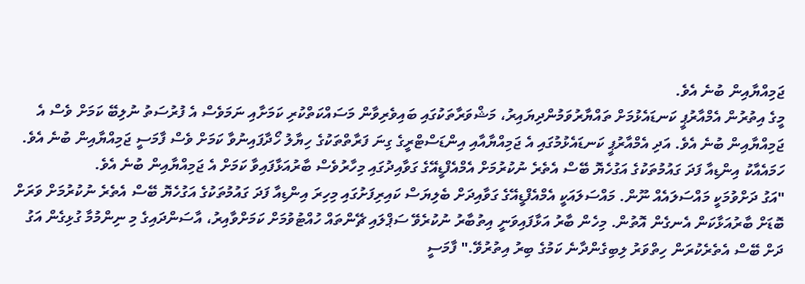ޖަމިއްޔާއިން ބުނެ އެވެ.
މީގެ އިތުރުން އެމްއާރުޕީ ކަނޑައެޅުމަށް ތައްޔާރުވަމުންދިޔައިރު، މަޝްވަރާތަކުގައި ބައިވެރިވާން މަސައްކަތްކުރި ކަމަށާއި ނަމަވެސް އެ ފުރުސަތު ނުލިބޭ ކަމަށް ވެސް އެ ޖަމިއްޔާއިން ބުނެ އެވެ. އަދި އެމްއާރުޕީ ކަނޑައެޅުމުގައި އެ ޖަމިއްޔާއާއި އިންޑަސްޓްރީގެ ގިނަ ފަރާތްތަކުގެ ހިޔާލު ހޯދާފައިނުވާ ކަމަށް ވެސް ފާމަސީ ޖަމިއްޔާއިން ބުނެ އެވެ.
ހަމައެއާކު އިންޑިއާ ފަދަ ގައުމުތަކުގެ އަގުހެޔޮ ބޭސް އެތެރެ ނުކުރުމަށް އެމްއެފްޑީއޭގެ ގަވާއިދުގައި މިހާރުވެސް ބާރުއަޅާފައިވާ ކަމަށް އެ ޖަމިއްޔާއިން ބުނެ އެވެ.
"އަގު ދަށްވުމަކީ މައްސަލައެއް ނޫން. މައްސަލައަކީ އެމްއެފްޑީއޭގެ ގަވާއިދަށް ބެލިޔަސް ކައިރިފަށުގައި މިހިރަ އިންޑިއާ ފަދަ ގައުމުތަކުގެ އަގުހެޔޮ ބޭސް އެތެރެ ނުކުރުމަށް ވަރަށް ބޮޑަށް ބާރުއަޅާކަން އެނގެން އޮތުން. މިހެން ބާރު އަޅާފައިވަނީ އިތުބާރު ނުކުރެވޭ ސަޕްލައި ޗޭންތައް ހުއްޓުވުމަށް ކަމަށްވާއިރު، އާސަންދައިގެ މި ނިންމުމާ ގުޅިގެން އަގު ދަށް ބޭސް އެތެރެކުރަން ހިތްވަރު ލިބިގެންދާނެ ކަމުގެ ބިރު އިތުރުވޭ." ފާމަސީ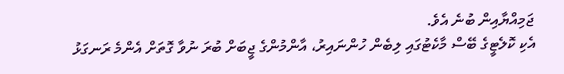ޖަމިއްޔާއިން ބުނެ އެވެ.
އެކި ކޮލެޓީގެ ބޭސް މާކެޓުގައި ލިބެން ހުންނައިރު، އާންމުންގެ ޖީބަށް ބުރަ ނުވާ ގޮތަށް އެންމެ ރަނގަޅު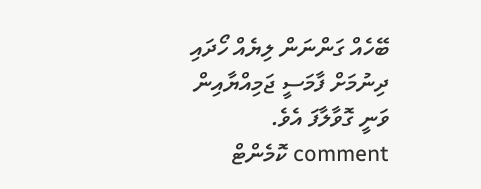ބޭހެއް ގަންނަން ލިޔެއް ހޯދައި ދިނުމަށް ފާމަސީ ޖަމިއްޔާއިން ވަނީ ގޮވާލާފަ އެވެ.
comment ކޮމެންޓް